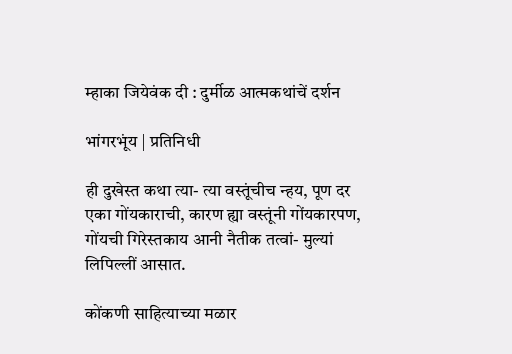म्हाका जियेवंक दी : दुर्मीळ आत्मकथांचें दर्शन

भांगरभूंय | प्रतिनिधी

ही दुखेस्त कथा त्या- त्या वस्तूंचीच न्हय, पूण दर एका गोंयकाराची, कारण ह्या वस्तूंनी गोंयकारपण, गोंयची गिरेस्तकाय आनी नैतीक तत्वां- मुल्यां लिपिल्लीं आसात.

कोंकणी साहित्याच्या मळार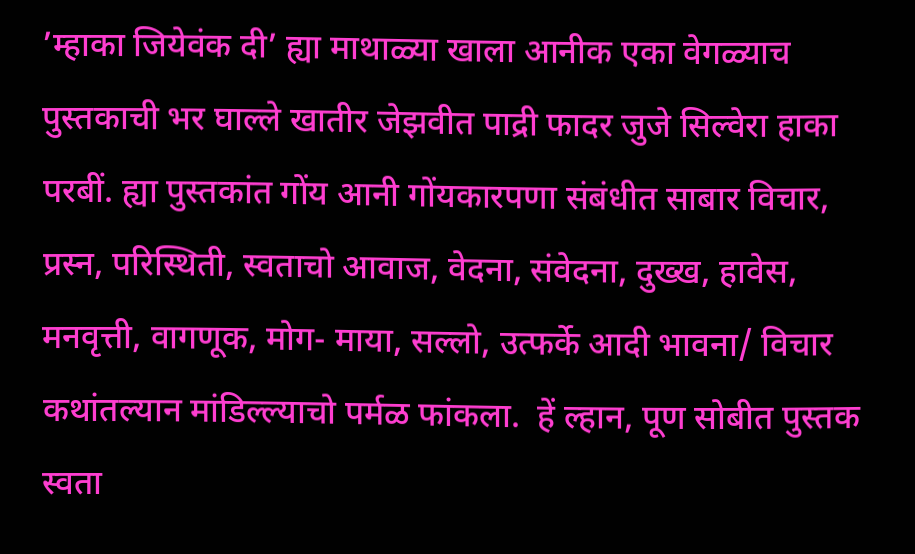’म्हाका जियेवंक दी’ ह्या माथाळ्या खाला आनीक एका वेगळ्याच पुस्तकाची भर घाल्ले खातीर जेझवीत पाद्री फादर जुजे सिल्वेरा हाका परबीं. ह्या पुस्तकांत गोंय आनी गोंयकारपणा संबंधीत साबार विचार, प्रस्न, परिस्थिती, स्वताचो आवाज, वेदना, संवेदना, दुख्ख, हावेस, मनवृत्ती, वागणूक, मोग- माया, सल्लो, उत्फर्के आदी भावना/ विचार कथांतल्यान मांडिल्ल्याचो पर्मळ फांकला.  हें ल्हान, पूण सोबीत पुस्तक स्वता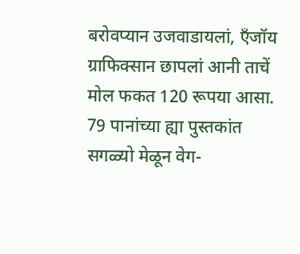बरोवप्यान उजवाडायलां, एँजॉय ग्राफिक्सान छापलां आनी ताचें मोल फकत 120 रूपया आसा. 79 पानांच्या ह्या पुस्तकांत सगळ्यो मेळून वेग-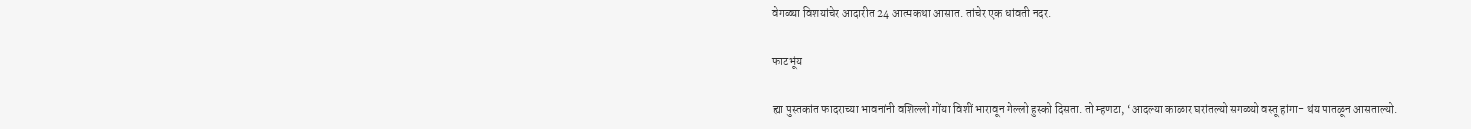वेगळ्या विशयांचेर आदारीत 24 आत्मकथा आसात. तांचेर एक धांवती नदर.

फाटभूंय

ह्या पुस्तकांत फादराच्या भावनांनी वशिल्लो गोंया विशीं भारावून गेल्लो हुस्को दिसता. तो म्हणटा, ‘आदल्या काळार घरांतल्यो सगळ्यो वस्तू हांगा- थंय पातळून आसताल्यो.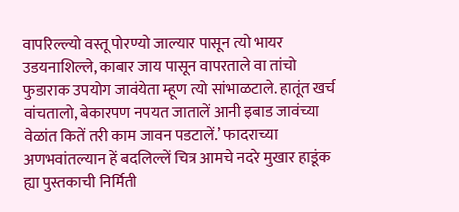वापरिल्ल्यो वस्तू पोरण्यो जाल्यार पासून त्यो भायर उडयनाशिल्ले, काबार जाय पासून वापरताले वा तांचो फुडाराक उपयोग जावंयेता म्हूण त्यो सांभाळटाले. हातूंत खर्च वांचतालो, बेकारपण नपयत जातालें आनी इबाड जावंच्या वेळांत कितें तरी काम जावन पडटालें.’ फादराच्या अणभवांतल्यान हें बदलिल्लें चित्र आमचे नदरे मुखार हाडूंक ह्या पुस्तकाची निर्मिती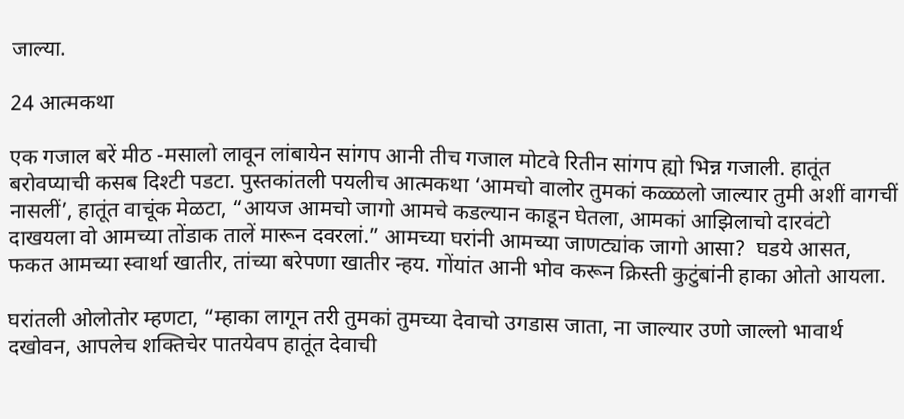जाल्या.

24 आत्मकथा

एक गजाल बरें मीठ -मसालो लावून लांबायेन सांगप आनी तीच गजाल मोटवे रितीन सांगप ह्यो भिन्न गजाली. हातूंत बरोवप्याची कसब दिश्टी पडटा. पुस्तकांतली पयलीच आत्मकथा ‘आमचो वालोर तुमकां कळ्ळलो जाल्यार तुमी अशीं वागचीं नासलीं’, हातूंत वाचूंक मेळटा, “आयज आमचो जागो आमचे कडल्यान काडून घेतला, आमकां आझिलाचो दारवंटो दाखयला वो आमच्या तोंडाक तालें मारून दवरलां.” आमच्या घरांनी आमच्या जाणट्यांक जागो आसा?  घडये आसत, फकत आमच्या स्वार्था खातीर, तांच्या बरेपणा खातीर न्हय. गोंयांत आनी भोव करून क्रिस्ती कुटुंबांनी हाका ओतो आयला.

घरांतली ओलोतोर म्हणटा, “म्हाका लागून तरी तुमकां तुमच्या देवाचो उगडास जाता, ना जाल्यार उणो जाल्लो भावार्थ दखोवन, आपलेच शक्तिचेर पातयेवप हातूंत देवाची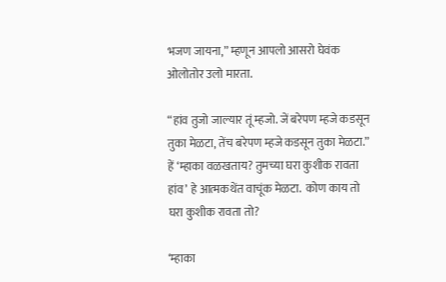भजण जायना,” म्हणून आपलो आसरो घेवंक ओलोतोर उलो मारता.

“हांव तुजो जाल्यार तूं म्हजो. जें बरेपण म्हजे कडसून तुका मेळटा, तेंच बरेपण म्हजे कडसून तुका मेळटा.” हें ‘म्हाका वळखताय? तुमच्या घरा कुशीक रावता हांव’ हे आत्मकथेंत वाचूंक मेळटा.  कोण काय तो घरा कुशीक रावता तो?

‘म्हाका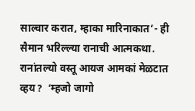साल्वार करात, म्हाका मारिनाकात’- ही सैमान भरिल्ल्या रानाची आत्मकथा. रानांतल्यो वस्तू आयज आमकां मेळटात व्हय?  ‘म्हजो जागो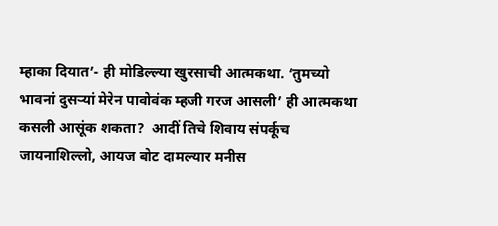म्हाका दियात’- ही मोडिल्ल्या खुरसाची आत्मकथा. ‘तुमच्यो भावनां दुसऱ्यां मेरेन पावोवंक म्हजी गरज आसली’ ही आत्मकथा कसली आसूंक शकता?  आदीं तिचे शिवाय संपर्कूच जायनाशिल्लो, आयज बोट दामल्यार मनीस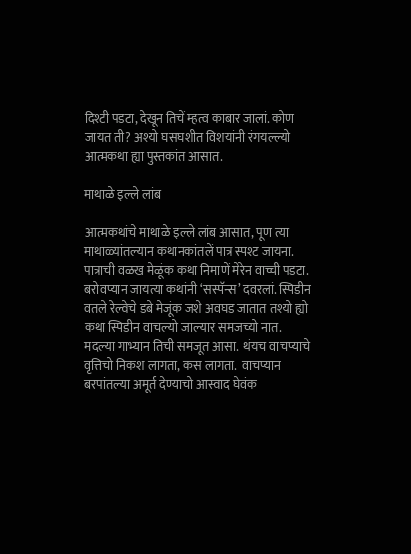दिश्टी पडटा, देखून तिचें म्हत्व काबार जालां. कोण जायत ती? अश्यो घसघशीत विशयांनी रंगयल्ल्यो आत्मकथा ह्या पुस्तकांत आसात.

माथाळे इल्ले लांब

आत्मकथांचे माथाळे इल्ले लांब आसात, पूण त्या माथाळ्यांतल्यान कथानकांतलें पात्र स्पश्ट जायना.  पात्राची वळख मेळूंक कथा निमाणें मेरेन वाच्ची पडटा.  बरोवप्यान जायत्या कथांनी ‘सस्पॅन्स’ दवरलां. स्पिडीन वतले रेल्वेचे डबे मेजूंक जशे अवघड जातात तश्यो ह्यो कथा स्पिडीन वाचल्यो जाल्यार समजच्यो नात. मदल्या गाभ्यान तिची समजूत आसा.  थंयच वाचप्याचे वृत्तिचो निकश लागता, कस लागता.  वाचप्यान बरपांतल्या अमूर्त देण्याचो आस्वाद घेवंक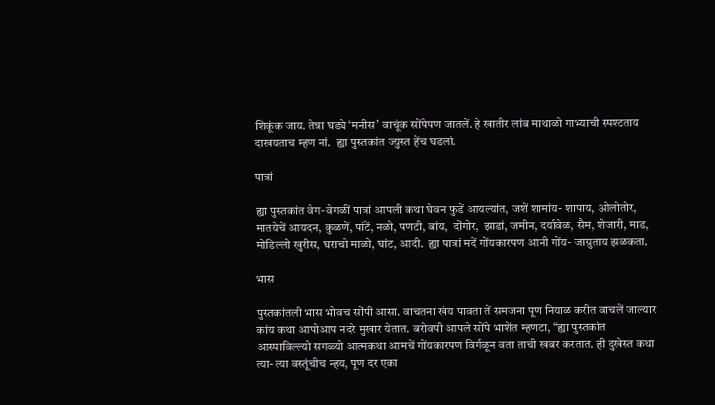शिकूंक जाय. तेन्ना घड्ये ‘मनीस’ वाचूंक सोंपेपण जातलें. हे खातीर लांब माथाळो गाभ्याची स्पश्टताय दाखयताच म्हण नां.  ह्या पुस्तकांत ज्युस्त हेंच घडलां.

पात्रां

ह्या पुस्तकांत वेग-वेगळीं पात्रां आपली कथा घेवन फुडें आयल्यांत, जशें शामांय- शापाय, ओलोतोर, मातयेचें आयदन, कुळणें, पांटें, नळो, पणटी, बांय,  दोंगोर,  झाडां, जमीन, दर्यावेळ, सैम, शेजारी, माड, मोडिल्लो खुरीस, घराचो माळो, घांट, आदी.  ह्या पात्रां मदें गोंयकारपण आनी गोंय- जाग्रुताय झळकता.

भास

पुस्तकांतली भास भोवच सोंपी आसा. वाचतना खंय पावता तें समजना पूण नियाळ करीत वाचलें जाल्यार कांय कथा आपोआप नदरे मुखार येतात. बरोवपी आपले सोंपे भाशेंत म्हणटा, “ह्या पुस्तकांत आस्पाविल्ल्यो सगळ्यो आत्मकथा आमचें गोंयकारपण विर्गळून वता ताची खबर करतात. ही दुखेस्त कथा त्या- त्या वस्तूंचीच न्हय, पूण दर एका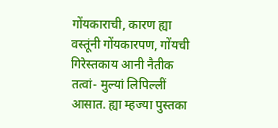गोंयकाराची, कारण ह्या वस्तूंनी गोंयकारपण, गोंयची गिरेस्तकाय आनी नैतीक तत्वां- मुल्यां लिपिल्लीं आसात. ह्या म्हज्या पुस्तका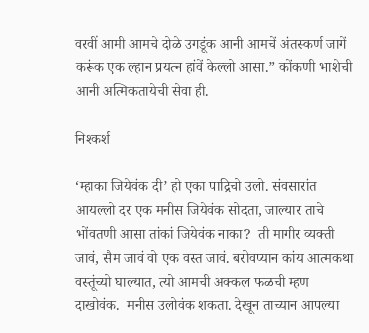वरवीं आमी आमचे दोळे उगडूंक आनी आमचें अंतस्कर्ण जागें करूंक एक ल्हान प्रयत्न हांवें केल्लो आसा.” कोंकणी भाशेची आनी अत्मिकतायेची सेवा ही.

निश्कर्श

‘म्हाका जियेवंक दी’ हो एका पाद्रिचो उलो. संवसारांत आयल्लो दर एक मनीस जियेवंक सोदता, जाल्यार ताचे भोंवतणी आसा तांकां जियेवंक नाका?  ती मागीर व्यक्ती जावं, सैम जावं वो एक वस्त जावं. बरोवप्यान कांय आत्मकथा वस्तूंच्यो घाल्यात, त्यो आमची अक्कल फळची म्हण दाखोवंक.  मनीस उलोवंक शकता. देखून ताच्यान आपल्या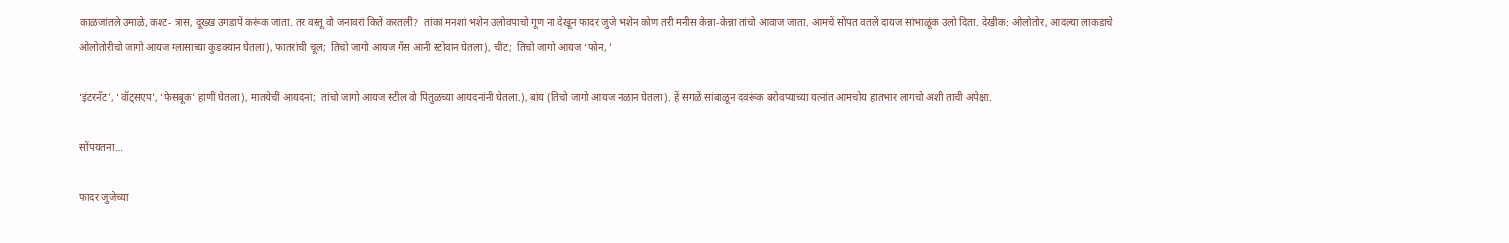काळजांतले उमाळे, कश्ट- त्रास, दूख्ख उगडापें करूंक जाता. तर वस्तू वो जनावरां कितें करतलीं?  तांकां मनशां भशेन उलोवपाचो गूण ना देखून फादर जुजे भशेन कोण तरी मनीस केन्ना-केन्ना तांचो आवाज जाता. आमचें सोंपत वतलें दायज सांभाळूंक उलो दिता. देखीक: ओलोतोर, आदल्या लाकडाचे ओलोतोरीचो जागो आयज ग्लासाच्या कुडक्यान घेतला), फातरांची चूल;  तिचो जागो आयज गॅस आनी स्टोवान घेतला), चीट;  तिचो जागो आयज ‘फोन, ’

‘इंटरनॅट’, ‘वॉट्सएप’, ‘फेसबूक’ हाणीं घेतला), मातयेचीं आयदनां;  तांचो जागो आयज स्टील वो पितुळच्या आयदनांनी घेतला.), बांय (तिचो जागो आयज नळान घेतला). हें सगळें सांबाळून दवरूंक बरोवप्याच्या यत्नांत आमचोय हातभार लागचो अशी ताची अपेक्षा.

सोंपयतना…

फादर जुजेच्या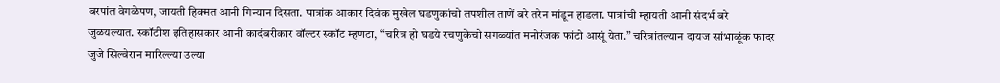बरपांत वेगळेपण, जायती हिक्मत आनी गिन्यान दिसता. पात्रांक आकार दिवंक मुखेल घडणुकांचो तपशील ताणें बरे तरेन मांडून हाडला. पात्रांची म्हायती आनी संदर्भ बरे जुळयल्यात. स्कॉटीश इतिहासकार आनी कादंबरीकार वॉल्टर स्कॉट म्हणटा, “चरित्र हो घडये रचणुकेचो सगळ्यांत मनोरंजक फांटो आसूं येता.” चरित्रांतल्यान दायज सांभाळूंक फादर जुजे सिल्वेरान मारिल्ल्या उल्या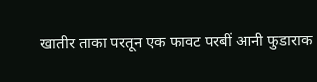खातीर ताका परतून एक फावट परबीं आनी फुडाराक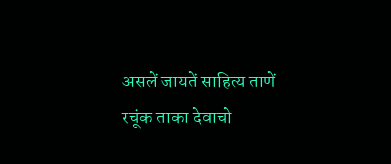असलें जायतें साहित्य ताणें रचूंक ताका देवाचो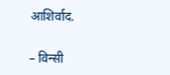आशिर्वाद.

– विन्सी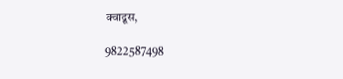क्वाद्रूस,

9822587498